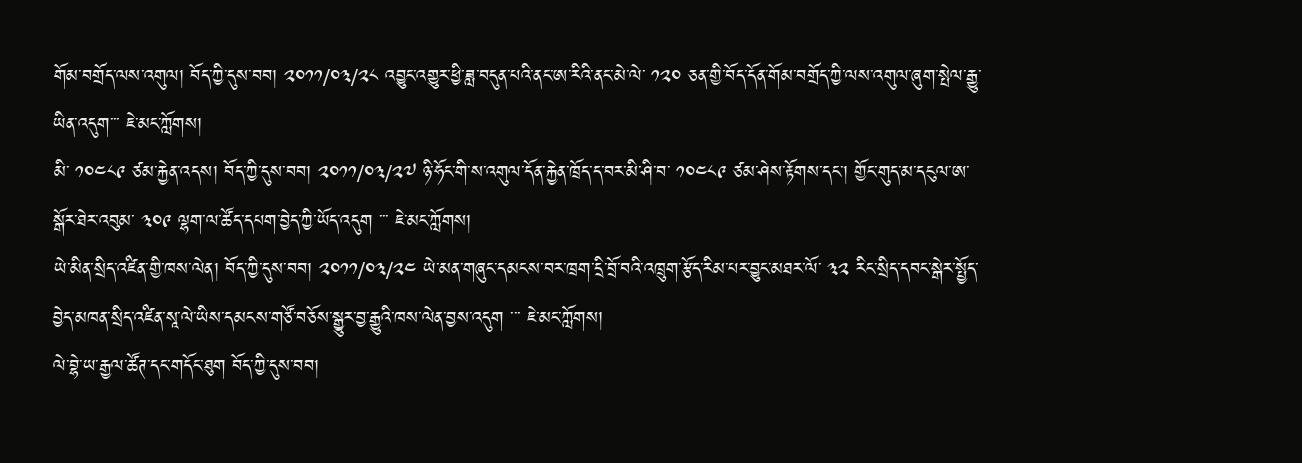གོམ་བགྲོད་ལས་འགུལ། བོད་ཀྱི་དུས་བབ། ༢༠༡༡/༠༣/༢༨ འབྱུང་འགྱུར་ཕྱི་ཟླ་བདུན་པའི་ནང་ཨ་རིའི་ནང་མེ་ལེ་ ༡༢༠ ཅན་གྱི་བོད་དོན་གོམ་བགྲོད་ཀྱི་ལས་འགུལ་ཞུག་སྤེལ་རྒྱུ་ཡིན་འདུག་་་ ཇེ་མང་ཀློགས།
མི་ ༡༠༤༨༩ ཙམ་རྐྱེན་འདས། བོད་ཀྱི་དུས་བབ། ༢༠༡༡/༠༣/༢༧ ཉི་ཧོང་གི་ས་འགུལ་དོན་རྐྱེན་ཁྲོད་ད་བར་མི་ཤི་བ་ ༡༠༤༨༩ ཙམ་ཤེས་རྟོགས་དང་། གྱོང་གུད་མ་དངུལ་ཨ་སྒོར་ཐེར་འབུམ་ ༣༠༩ ལྷག་ལ་ཚོད་དཔག་བྱེད་ཀྱི་ཡོད་འདུག ་་་ ཇེ་མང་ཀློགས།
ཡེ་མིན་སྲིད་འཛིན་གྱི་ཁས་ལེན། བོད་ཀྱི་དུས་བབ། ༢༠༡༡/༠༣/༢༤ ཡེ་མན་གཞུང་དམངས་བར་ཁྲག་དྲི་བྲོ་བའི་འཁྲུག་རྩོད་རིམ་པར་བྱུང་མཐར་ལོ་ ༣༢ རིང་སྲིད་དབང་སྒེར་སྤྱོད་བྱེད་མཁན་སྲིད་འཛིན་སཱ་ལེ་ཡིས་དམངས་གཙོ་བཅོས་སྒྱུར་བྱ་རྒྱུའི་ཁས་ལེན་བྱས་འདུག ་་་ ཇེ་མང་ཀློགས།
ལེ་བྷེ་ཡ་རྒྱལ་ཚོཊ་དང་གདོང་ཐུག བོད་ཀྱི་དུས་བབ།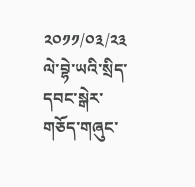༢༠༡༡/༠༣/༢༣ ལེ་བྷེ་ཡའི་སྲིད་དབང་སྒེར་གཅོད་གཞུང་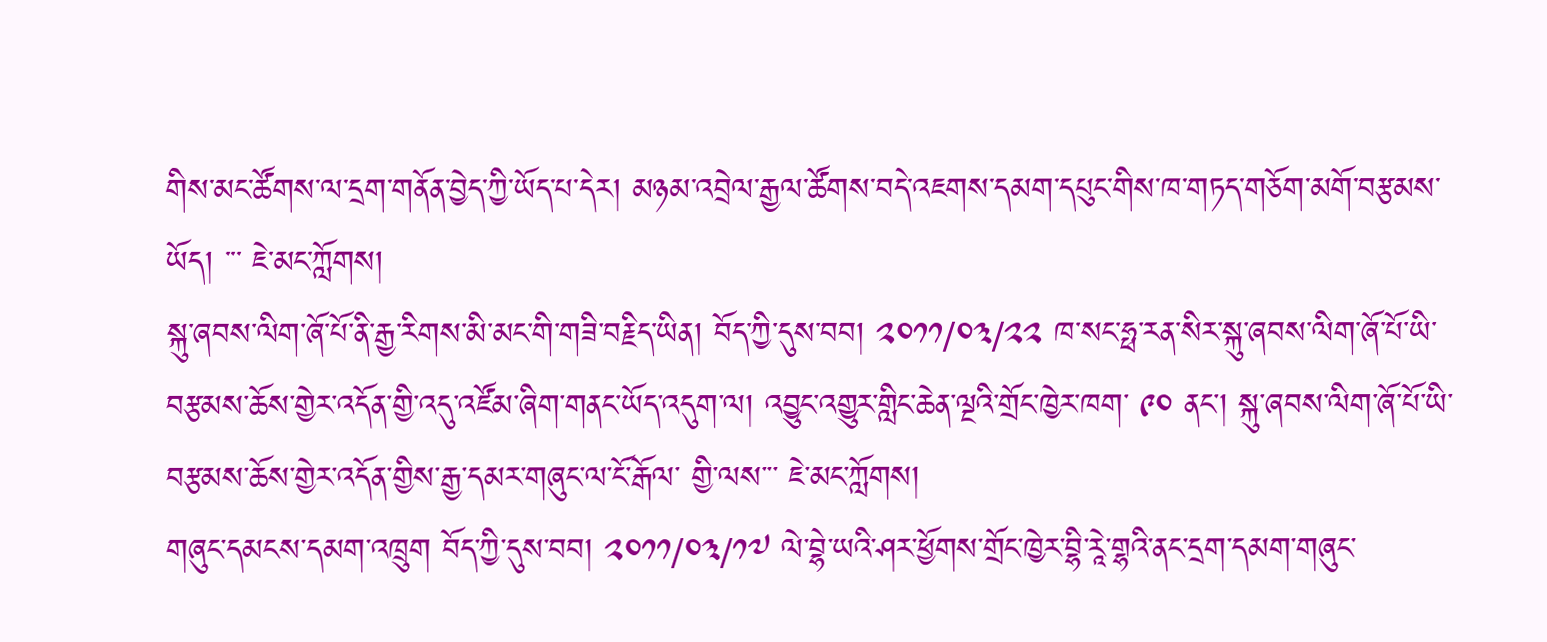གིས་མང་ཚོགས་ལ་དྲག་གནོན་བྱེད་ཀྱི་ཡོད་པ་དེར། མཉམ་འབྲེལ་རྒྱལ་ཚོགས་བདེ་འཇགས་དམག་དཔུང་གིས་ཁ་གཏད་གཅོག་མགོ་བརྩམས་ཡོད། ་་་ ཇེ་མང་ཀློགས།
སྐུ་ཞབས་ལིག་ཞོ་པོ་ནི་རྒྱ་རིགས་མི་མང་གི་གཟི་བརྗིད་ཡིན། བོད་ཀྱི་དུས་བབ། ༢༠༡༡/༠༣/༢༢ ཁ་སང་ཧྥ་རན་སིར་སྐུ་ཞབས་ལིག་ཞོ་པོ་ཡི་ བརྩམས་ཆོས་གྱེར་འདོན་གྱི་འདུ་འཛོམ་ཞིག་གནང་ཡོད་འདུག་ལ། འབྱུང་འགྱུར་གླིང་ཆེན་ལྔའི་གྲོང་ཁྱེར་ཁག་ ༩༠ ནང་། སྐུ་ཞབས་ལིག་ཞོ་པོ་ཡི་བརྩམས་ཆོས་གྱེར་འདོན་གྱིས་རྒྱ་དམར་གཞུང་ལ་ངོ་རྒོལ་ གྱི་ལས་་་ ཇེ་མང་ཀློགས།
གཞུང་དམངས་དམག་འཁྲུག བོད་ཀྱི་དུས་བབ། ༢༠༡༡/༠༣/༡༧ ལེ་བྷེ་ཡའི་ཤར་ཕྱོགས་གྲོང་ཁྱེར་བྷི་རཱེ་གྷའི་ནང་དྲག་དམག་གཞུང་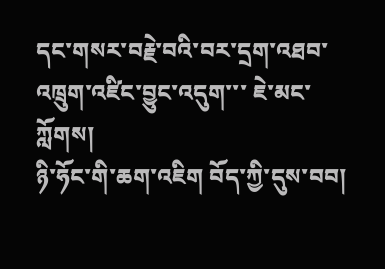དང་གསར་བརྗེ་བའི་བར་དྲག་འཐབ་འཁྲུག་འཛིང་བྱུང་འདུག་་་ ཇེ་མང་ཀློགས།
ཉི་ཧོང་གི་ཆག་འཇིག བོད་ཀྱི་དུས་བབ།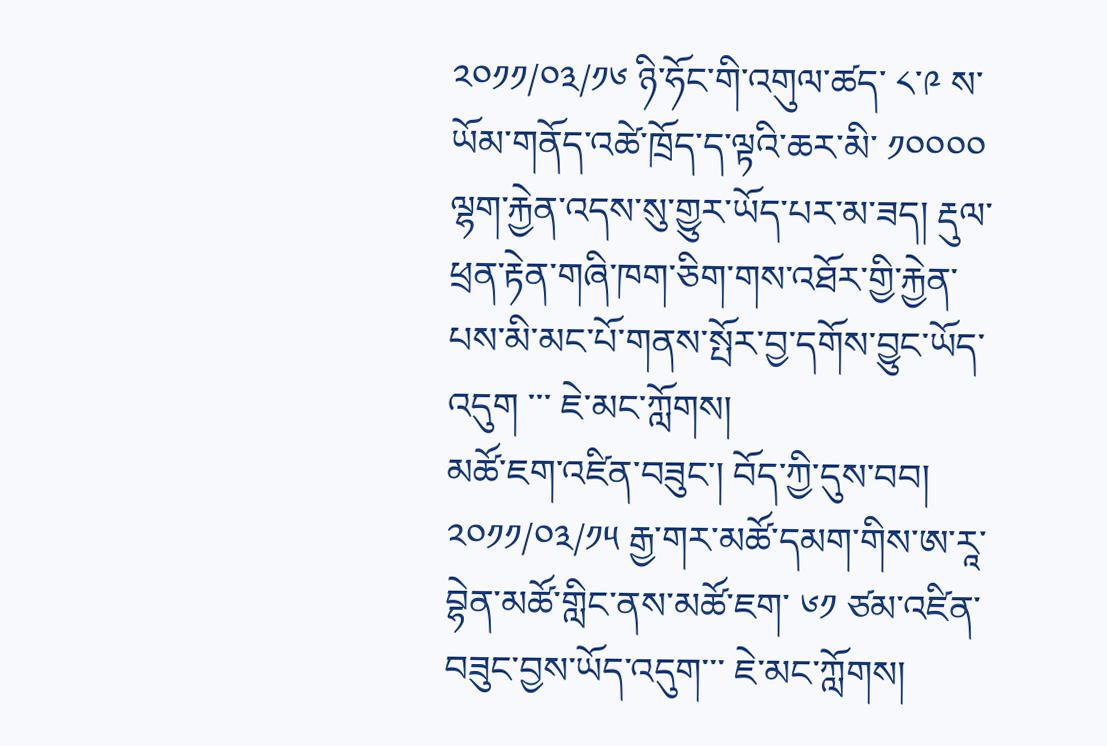༢༠༡༡/༠༣/༡༦ ཉི་ཧོང་གི་འགུལ་ཚད་ ༨་༩ ས་ཡོམ་གནོད་འཚེ་ཁྲོད་ད་ལྟའི་ཆར་མི་ ༡༠༠༠༠ ལྷག་རྐྱེན་འདས་སུ་གྱུར་ཡོད་པར་མ་ཟད། རྡུལ་ཕྲན་རྟེན་གཞི་ཁག་ཅིག་གས་འཐོར་གྱི་རྐྱེན་པས་མི་མང་པོ་གནས་སྤོར་བྱ་དགོས་བྱུང་ཡོད་འདུག ་་་ ཇེ་མང་ཀློགས།
མཚོ་ཇག་འཛིན་བཟུང་། བོད་ཀྱི་དུས་བབ། ༢༠༡༡/༠༣/༡༥ རྒྱ་གར་མཚོ་དམག་གིས་ཨ་རཱ་བྷེན་མཚོ་གླིང་ནས་མཚོ་ཇག་ ༦༡ ཙམ་འཛིན་བཟུང་བྱས་ཡོད་འདུག་་་ ཇེ་མང་ཀློགས།